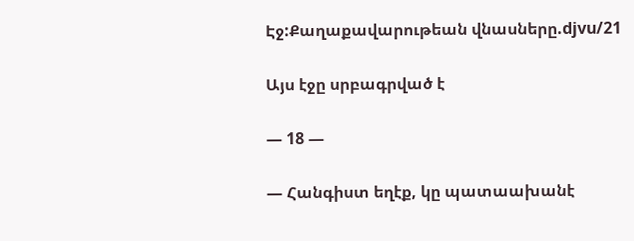Էջ:Քաղաքավարութեան վնասները.djvu/21

Այս էջը սրբագրված է

— 18 —

— Հանգիստ եղէք, կը պատաախանէ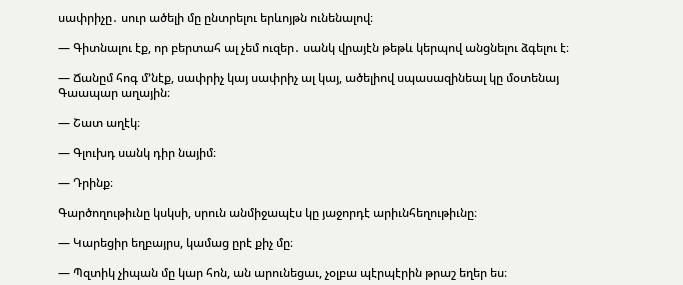սափրիչը․ սուր ածելի մը ընտրելու երևոյթն ունենալով։

— Գիտնալու էք, որ բերտահ ալ չեմ ուզեր․ սանկ վրայէն թեթև կերպով անցնելու ձգելու է։

— Ճանըմ հոգ մ՚նէք, սափրիչ կայ սափրիչ ալ կայ, ածելիով սպասազինեալ կը մօտենայ Գաապար աղային։

— Շատ աղէկ։

— Գլուխդ սանկ դիր նայիմ։

— Դրինք։

Գարծողութիւնը կսկսի, սրուն անմիջապէս կը յաջորդէ արիւնհեղութիւնը։

— Կարեցիր եղբայրս, կամաց ըրէ քիչ մը։

— Պզտիկ չիպան մը կար հոն, ան արունեցաւ, չօլբա պէրպէրին թրաշ եղեր ես։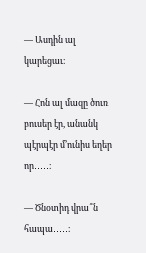— Ասդին ալ կարեցաւ։

— Հոն ալ մազը ծուռ բուսեր էր, անանկ պէրպէր մ՚ունիս եղեր որ․․․․․։

— Ծնօտիդ վրա՞ն հապա․․․․․։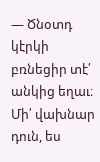— Ծնօտդ կէրկի բռնեցիր տէ՛ անկից եղաւ։ Մի՛ վախնար դուն, ես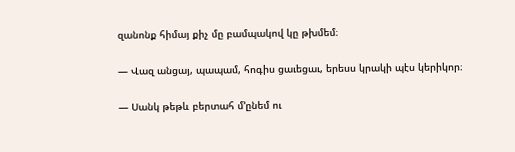զանոնք հիմայ քիչ մը բամպակով կը թխմեմ։

— Վազ անցայ, պապամ, հոգիս ցաւեցաւ, երեսս կրակի պէս կերիկոր։

— Սանկ թեթև բերտահ մ՚ընեմ ու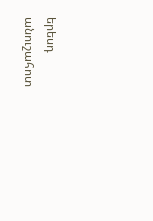երեսդ անուշահոտ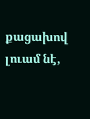քացախով լուամ նէ,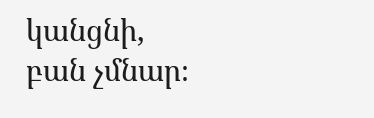կանցնի, բան չմնար։